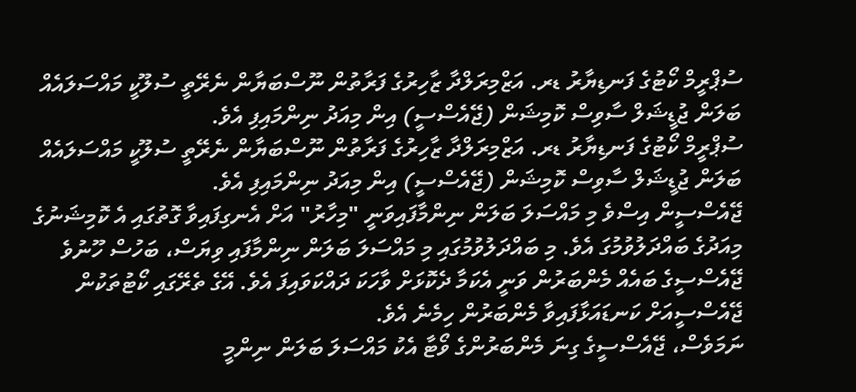ސުޕްރީމް ކޯޓުގެ ފަނޑިޔާރު ޑރ. އަޒްމިރަލްދާ ޒާހިރުގެ ފަރާތުން ނޫސްބަޔާން ނެރޭތީ ސުލޫކީ މައްސަލައެއް ބަލަން ޖުޑީޝަލް ސާވިސް ކޮމިޝަން (ޖޭއެސްސީ) އިން މިއަދު ނިންމައިފި އެވެ.
ސުޕްރީމް ކޯޓުގެ ފަނޑިޔާރު ޑރ. އަޒްމިރަލްދާ ޒާހިރުގެ ފަރާތުން ނޫސްބަޔާން ނެރޭތީ ސުލޫކީ މައްސަލައެއް ބަލަން ޖުޑީޝަލް ސާވިސް ކޮމިޝަން (ޖޭއެސްސީ) އިން މިއަދު ނިންމައިފި އެވެ.
ޖޭއެސްސީން އިސްވެ މި މައްސަލަ ބަލަން ނިންމާފައިވަނީ "މިހާރު" އަށް އެނގިފައިވާ ގޮތުގައި އެ ކޮމިޝަނުގެ މިއަދުގެ ބައްދަލުވުމުގަ އެވެ. މި ބައްދަލުވުމުގައި މި މައްސަލަ ބަލަން ނިންމާފައި ވިޔަސް، ބަހުސް ހޫނުވެ ޖޭއެސްސީގެ ބައެއް މެންބަރުން ވަނީ އެކަމާ ދެކޮޅަށް ވާހަކަ ދައްކަވައިފަ އެވެ. އޭގެ ތެރޭގައި ކޯޓުތަކުން ޖޭއެސްސީއަށް ކަނޑައަޅާފައިވާ މެންބަރުން ހިމެނެ އެވެ.
ނަމަވެސް، ޖޭއެސްސީގެ ގިނަ މެންބަރުންގެ ވޯޓާ އެކު މައްސަލަ ބަލަން ނިންމީ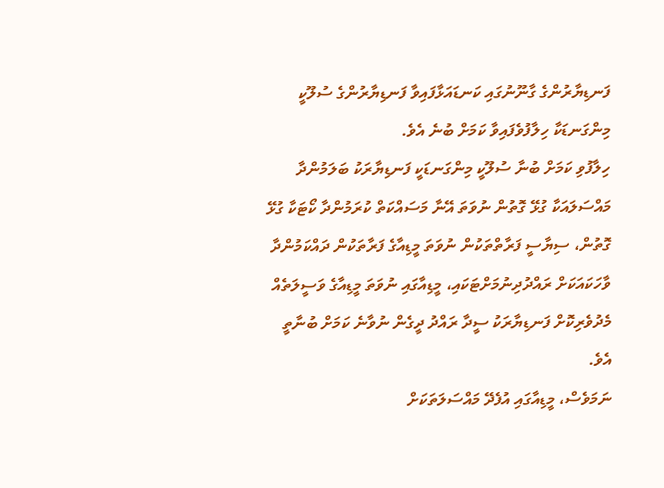ފަނޑިޔާރުންގެ ގާނޫނުގައި ކަނޑައަޅާފައިވާ ފަނޑިޔާރުންގެ ސުލޫކީ މިންގަނޑަކާ ހިލާފުވެފައިވާ ކަމަށް ބުނެ އެވެ.
ހިލާފުވި ކަމަށް ބުނާ ސުލޫކީ މިންގަނޑަކީ ފަނޑިޔާރަކު ބަލަމުންދާ މައްސަލައަކާ ގުޅޭ ގޮތުން ނުވަތަ އޭނާ މަސައްކަތް ކުރަމުންދާ ކޯޓަކާ ގުޅޭ ގޮތުން، ސިޔާސީ ފަރާތްތަކުން ނުވަތަ މީޑިއާގެ ފަރާތަކުން ދައްކަމުންދާ ވާހަކައަކަށް ރައްދުދިނުމަށްޓަކައި، މީޑިއާގައި ނުވަތަ މީޑިއާގެ ވަސީލަތެއް މެދުވެރިކޮށް ފަނޑިޔާރަކު ސީދާ ރައްދު ދީގެން ނުވާނެ ކަމަށް ބުނާތީ އެވެ.
ނަމަވެސް، މީޑިއާގައި އުފެދޭ މައްސަލަތަކަށް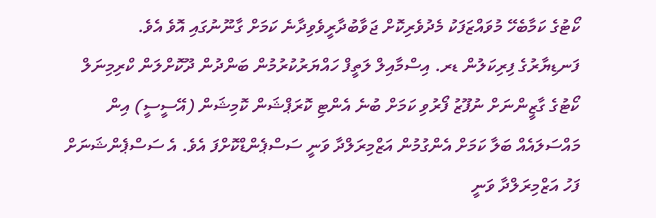ކޯޓުގެ ކަމާބެހޭ މުވައްޒަފަކު މެދުވެރިކޮށް ޖަވާބުދާރީވެވިދާނެ ކަމަށް ގާނޫނުގައި އޮވެ އެވެ.
ފަނޑިޔާރުގެ ފިރިކަލުން ޑރ. އިސްމާއިލް ލަތީފް ހައްޔަރުކުރުމުން ބަންދުން ދޫކޮށްލަން ކްރިމިނަލް ކޯޓުގެ ގާޒީންނަށް ނުފޫޒު ފޯރުވި ކަމަށް ބުނެ އެންޓި ކޮރަޕްޝަން ކޮމިޝަން (އޭސީސީ) އިން މައްސަލައެއް ބަލާ ކަމަށް އެންގުމުން އަޒްމިރަލްދާ ވަނީ ސަސްޕެންޑްކޮށްފަ އެވެ. އެ ސަސްޕެންޝަނަށް ފަހު އަޒްމިރަލްދާ ވަނީ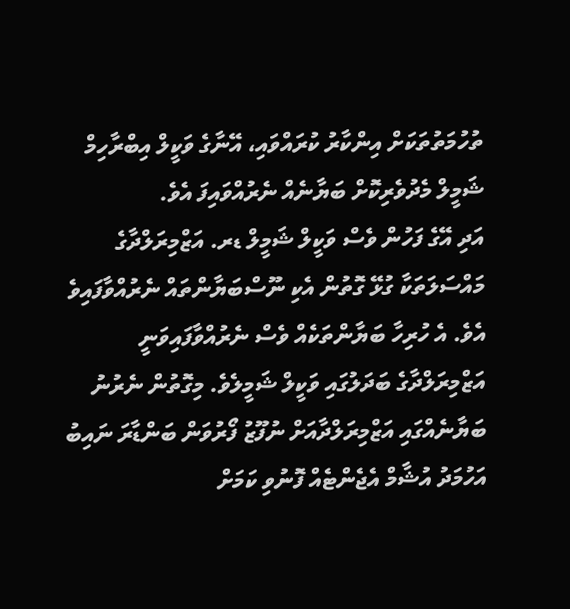ތުހުމަތުތަކަށް އިންކާރު ކުރައްވައި، އޭނާގެ ވަކީލް އިބްރާހިމް ޝަމީލް މެދުވެރިކޮށް ބަޔާނެއް ނެރުއްވައިފަ އެވެ.
އަދި އޭގެ ފަހުން ވެސް ވަކީލް ޝަމީލް ޑރ. އަޒްމިރަލްދާގެ މައްސަލަތަކާ ގުޅޭ ގޮތުން އެކި ނޫސްބަޔާންތައް ނެރުއްވާފައިވެ އެވެ. އެ ހުރިހާ ބަޔާންތަކެއް ވެސް ނެރުއްވާފައިވަނީ އަޒްމިރަލްދާގެ ބަދަލުގައި ވަކީލް ޝަމީލެވެ. މިގޮތުން ނެރުނު ބަޔާނެއްގައި އަޒްމިރަލްދާއަށް ނުފޫޒު ފޯރުވަން ބަންޑާރަ ނައިބު އަހުމަދު އުޝާމް އެޖެންޓެއް ފޮނުވި ކަމަށް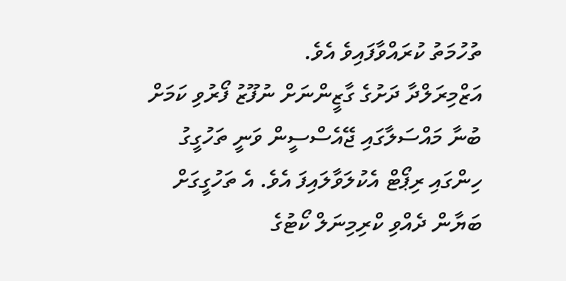ތުހުމަތު ކުރައްވާފައިވެ އެވެ.
އަޒްމިރަލްދާ ދަށުގެ ގާޒީންނަށް ނުފޫޒު ފޯރުވި ކަމަށް ބުނާ މައްސަލާގައި ޖޭއެސްސީން ވަނީ ތަހުގީގު ހިންގައި ރިޕޯޓް އެކުލަވާލައިފަ އެވެ. އެ ތަހުގީގަށް ބަޔާން ދެއްވި ކްރިމިނަލް ކޯޓުގެ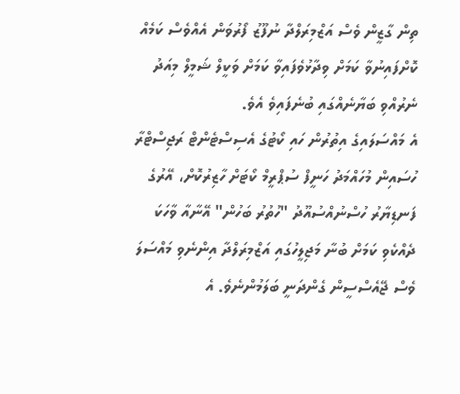ތިން ގާޒީން ވެސް އަޒްމިރަލްދާ ނުފޫޒު ފޯރުވަން އެއްވެސް ކަމެއް ކޮށްފައިނުވާ ކަމަށް ވިދާޅުވެފައިވާ ކަމަށް ވަކީލް ޝަމީލް މިއަދު ނެރުއްވި ބަޔާނެއްގައި ބުނެފައިވެ އެވެ.
އެ މައްސަލައިގެ އިތުރުން ހައި ކޯޓުގެ އެސިސްޓެންޓް ރަޖިސްޓްރާ ހުސައިން މުހައްމަދު ހަނީފް ސުޕްރީމް ކޯޓަށް ހާޒިރުކޮށް، އޭރުގެ ފަނޑިޔާރު ހުސްނުއްސުއޫދު "ހުތުރު ބަހުން" އޭނާއާ ވާހަކަ ދެއްކެވި ކަމަށް ބުނާ މަޖިލީހުގައި އަޒްމިރަލްދާ އިންނެވި މައްސަލަ ވެސް ޖޭއެސްސީން ގެންދަނީ ބަލަމުންނެވެ. އެ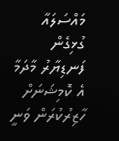މައްސަލައާ ގުޅިގެން ފަނޑިޔާރު މާދަމާ އެ ކޮމިޝަނަށް ހާޒިރުކުރަން ވަނީ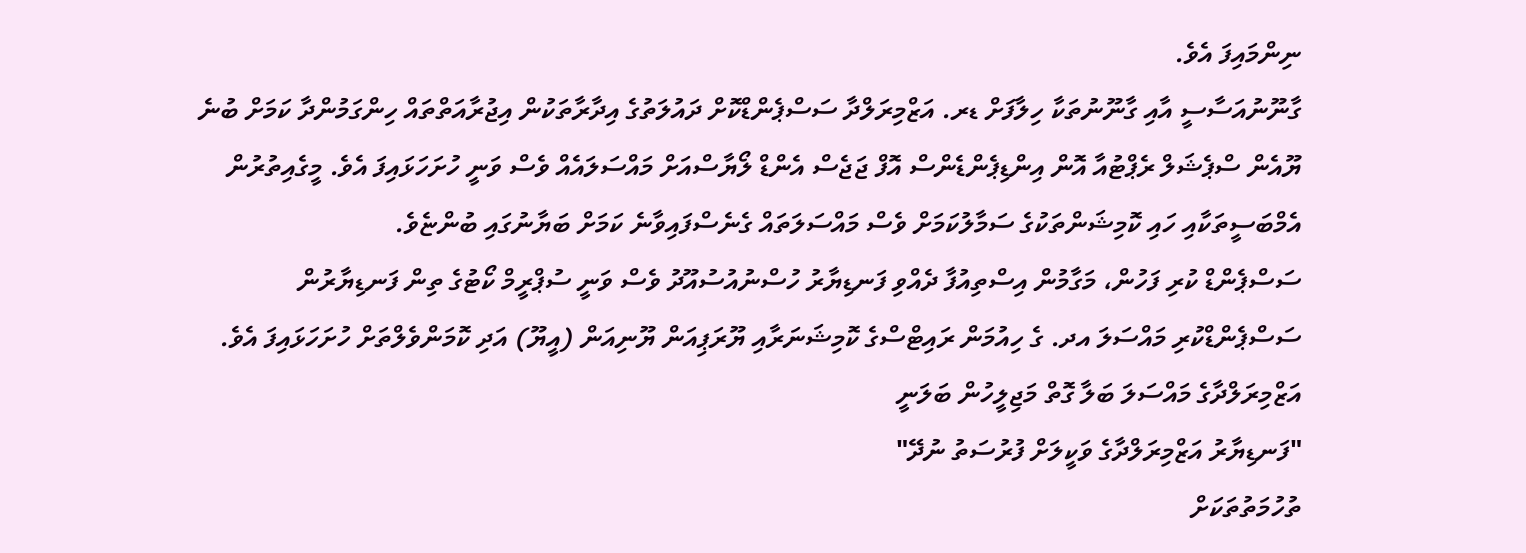ނިންމައިފަ އެވެ.
ގާނޫނުއަސާސީ އާއި ގާނޫނުތަކާ ހިލާފަށް ޑރ. އަޒްމިރަލްދާ ސަސްޕެންޑްކޮށް ދައުލަތުގެ އިދާރާތަކުން އިޖުރާއަތްތައް ހިންގަމުންދާ ކަމަށް ބުނެ ޔޫއެން ސްޕެޝަލް ރެޕްޓުއާ އޮން އިންޑިޕެންޑެންސް އޮފް ޖަޖެސް އެންޑް ލޯޔާސްއަށް މައްސަލައެއް ވެސް ވަނީ ހުށަހަޅައިފަ އެވެ. މީގެއިތުރުން އެމްބަސީތަކާއި ހައި ކޮމިޝަންތަކުގެ ސަމާލުކަމަށް ވެސް މައްސަލަތައް ގެނެސްފައިވާނެ ކަމަށް ބަޔާނުގައި ބުންޏެވެ.
ސަސްޕެންޑް ކުރި ފަހުން، މަގާމުން އިސްތިއުފާ ދެއްވި ފަނޑިޔާރު ހުސްނުއުސުއޫދު ވެސް ވަނީ ސުޕްރީމް ކޯޓުގެ ތިން ފަނޑިޔާރުން ސަސްޕެންޑްކުރި މައްސަލަ އދ. ގެ ހިއުމަން ރައިޓްސްގެ ކޮމިޝަނަރާއި ޔޫރަޕިއަން ޔޫނިއަން (އީޔޫ) އަދި ކޮމަންވެލްތަށް ހުށަހަޅައިފަ އެވެ.
އަޒްމިރަލްދާގެ މައްސަލަ ބަލާ ގޮތް މަޖިލީހުން ބަލަނީ
"ފަނޑިޔާރު އަޒްމިރަލްދާގެ ވަކީލަށް ފުރުސަތު ނުދޭ"
ތުހުމަތުތަކަށް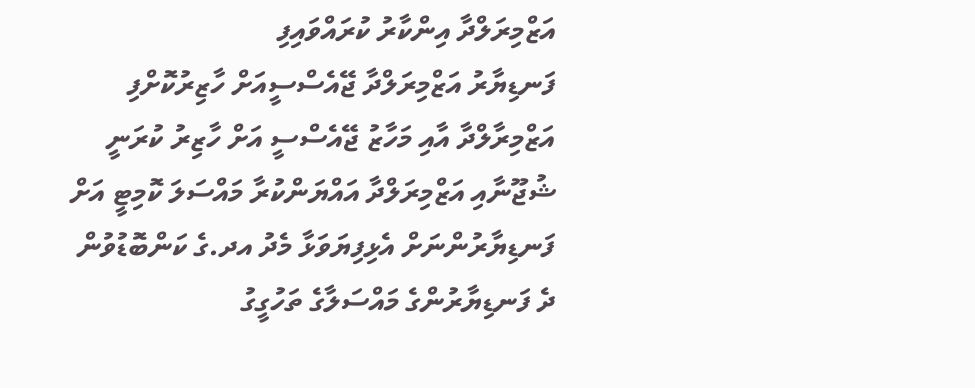އަޒްމިރަލްދާ އިންކާރު ކުރައްވައިފި
ފަނޑިޔާރު އަޒްމިރަލްދާ ޖޭއެސްސީއަށް ހާޒިރުކޮށްފި
އަޒްމިރާލްދާ އާއި މަހާޒު ޖޭއެސްސީ އަށް ހާޒިރު ކުރަނީ
ޝުޖޫނާއި އަޒްމިރަލްދާ އައްޔަންކުރާ މައްސަލަ ކޮމިޓީ އަށް
ފަނޑިޔާރުންނަށް އެޅިފިޔަވަޅާ މެދު އދ.ގެ ކަންބޮޑުވުން
ދެ ފަނޑިޔާރުންގެ މައްސަލާގެ ތަހުގީގު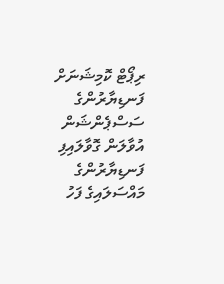ރިޕޯޓް ކޮމިޝަނަށް
ފަނޑިޔާރުންގެ ސަސްޕެންޝަން އުވާލަން ގޮވާލައިފި
ފަނޑިޔާރުންގެ މައްސަލައިގެ ފަހު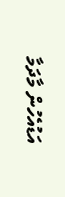އަޑުއެހުން މާދަމާ